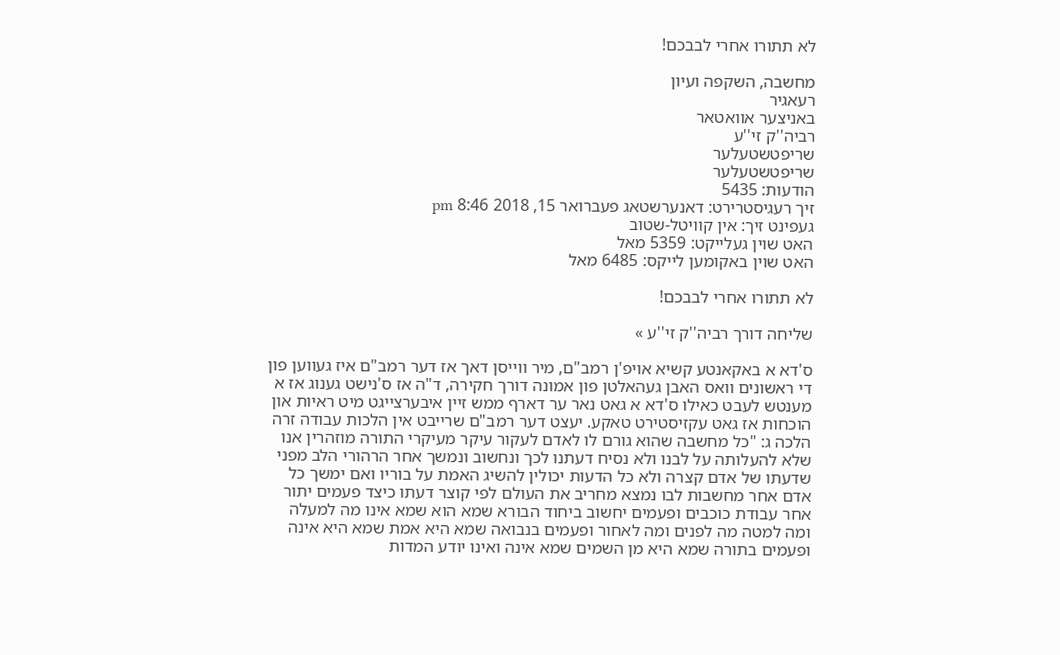לא תתורו אחרי לבבכם!

מחשבה, השקפה ועיון
רעאגיר
באניצער אוואטאר
רביה''ק זי''ע
שריפטשטעלער
שריפטשטעלער
הודעות: 5435
זיך רעגיסטרירט: דאנערשטאג פעברואר 15, 2018 8:46 pm
געפינט זיך: אין קוויטל-שטוב
האט שוין געלייקט: 5359 מאל
האט שוין באקומען לייקס: 6485 מאל

לא תתורו אחרי לבבכם!

שליחה דורך רביה''ק זי''ע »

ס'דא א באקאנטע קשיא אויפ'ן רמב"ם, מיר ווייסן דאך אז דער רמב"ם איז געווען פון די ראשונים וואס האבן געהאלטן פון אמונה דורך חקירה, ד"ה אז ס'נישט גענוג אז א מענטש לעבט כאילו ס'דא א גאט נאר ער דארף ממש זיין איבערצייגט מיט ראיות און הוכחות אז גאט עקזיסטירט טאקע. יעצט דער רמב"ם שרייבט אין הלכות עבודה זרה הלכה ג: "כל מחשבה שהוא גורם לו לאדם לעקור עיקר מעיקרי התורה מוזהרין אנו שלא להעלותה על לבנו ולא נסיח דעתנו לכך ונחשוב ונמשך אחר הרהורי הלב מפני שדעתו של אדם קצרה ולא כל הדעות יכולין להשיג האמת על בוריו ואם ימשך כל אדם אחר מחשבות לבו נמצא מחריב את העולם לפי קוצר דעתו כיצד פעמים יתור אחר עבודת כוכבים ופעמים יחשוב ביחוד הבורא שמא הוא שמא אינו מה למעלה ומה למטה מה לפנים ומה לאחור ופעמים בנבואה שמא היא אמת שמא היא אינה ופעמים בתורה שמא היא מן השמים שמא אינה ואינו יודע המדות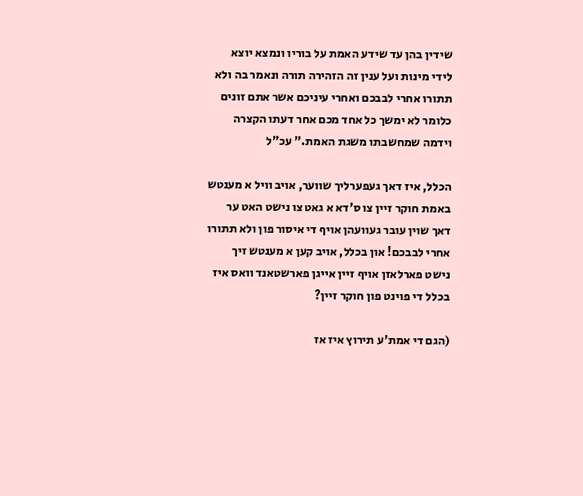שידין בהן עד שידע האמת על בוריו ונמצא יוצא לידי מינות ועל ענין זה הזהירה תורה ונאמר בה ולא תתורו אחרי לבבכם ואחרי עיניכם אשר אתם זונים כלומר לא ימשך כל אחד מכם אחר דעתו הקצרה וידמה שמחשבתו משגת האמת." עכ"ל

הכלל, איז דאך געפערליך שווער, אויב וויל א מענטש באמת חוקר זיין צו ס'דא א גאט צו נישט האט ער דאך שוין עובר געוועהן אויף די איסור פון ולא תתורו אחרי לבבכם! און בכלל, אויב קען א מענטש זיך נישט פארלאזן אויף זיין אייגן פארשטאנד וואס איז בכלל די פוינט פון חוקר זיין?

(הגם די אמת'ע תירוץ איז אז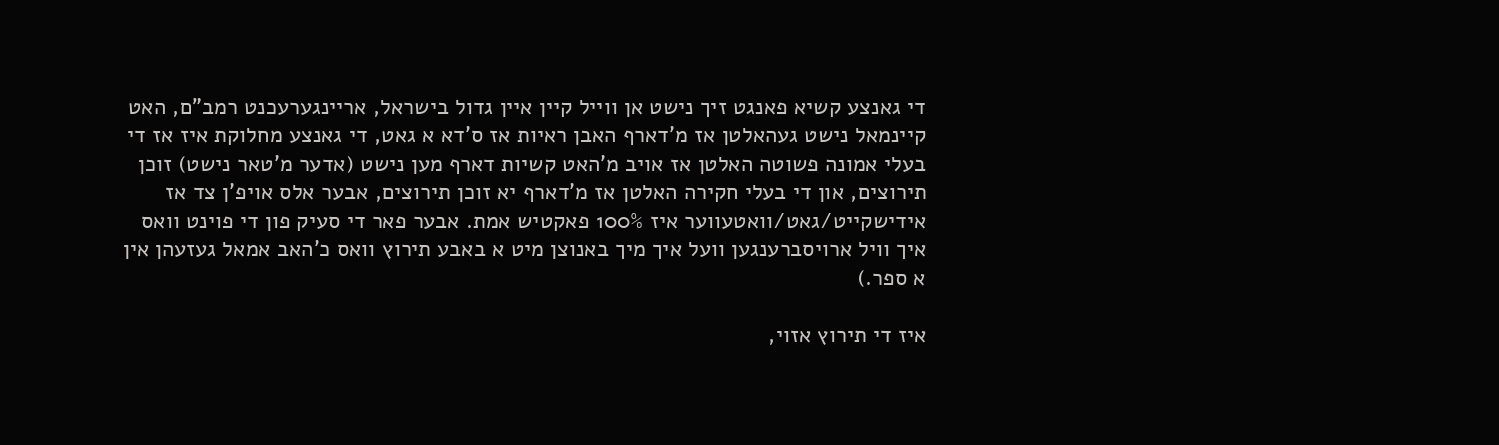די גאנצע קשיא פאנגט זיך נישט אן ווייל קיין איין גדול בישראל, אריינגערעכנט רמב"ם, האט קיינמאל נישט געהאלטן אז מ'דארף האבן ראיות אז ס'דא א גאט, די גאנצע מחלוקת איז אז די בעלי אמונה פשוטה האלטן אז אויב מ'האט קשיות דארף מען נישט (אדער מ'טאר נישט) זוכן תירוצים, און די בעלי חקירה האלטן אז מ'דארף יא זוכן תירוצים, אבער אלס אויפ'ן צד אז אידישקייט/גאט/וואטעווער איז 100% פאקטיש אמת. אבער פאר די סעיק פון די פוינט וואס איך וויל ארויסברענגען וועל איך מיך באנוצן מיט א באבע תירוץ וואס כ'האב אמאל געזעהן אין א ספר.)

איז די תירוץ אזוי,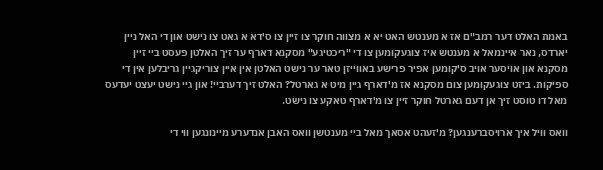באמת האלט דער רמב"ם אז א מענטש האט יא א מצווה חוקר צו זיין צו ס'דא א גאט צו נישט און די האל ניין יארדס, נאר איינמאל א מענטש איז צוגעקומען צו די "ריכטיגע" מסקנא דארף ער זיך האלטן פעסט ביי זיין מסקנא און אויסער אויב ס'קומען אפיר פרישע באווייזן טאר ער נישט האלטן אין איין צוריקגיין גריבלען אין די ספיקות. ביזט צוגעקומען צום מסקנא אז מ'דארף גיין מיט א גארטל? האלט זיך דערביי! און גיי נישט יעצט יעדעס מאל דו טוסט זיך אן דעם גארטל חוקר זיין צו מ'דארף טאקע צו נישט.

וואס וויל איך ארויסברענגען? מ'זעהט אסאך מאל ביי מענטשן וואס האבן אנדערע מיינונגען ווי די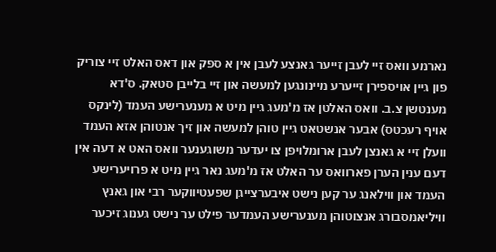נארמע וואס זיי לעבן זייער גאנצע לעבן אין א ספק און דאס האלט זיי צוריק פון גיין אויספירן זייערע מיינונגען למעשה און זיי בלייבן סטאק. ס'דא מענטשן צ.ב. וואס האלטן אז מ'מעג גיין מיט א מענערישע העמד (לינקס אויף רעכטס) אבער אנשטאט גיין טוהן למעשה און זיך אנטוהן אזא העמד וועלן זיי א גאנצן לעבן ארומלויפן צו יעדער משוגענער וואס האט א דעה אין דעם ענין הערן פארוואס ער האלט אז מ'מעג נאר גיין מיט א פרויערישע העמד און ווילאנג ער קען נישט איבערצייגן שפעטיווקער רבי און גאנץ וויליאמסבורג אנצוטוהן מענערישע העמדער פילט ער נישט גענוג זיכער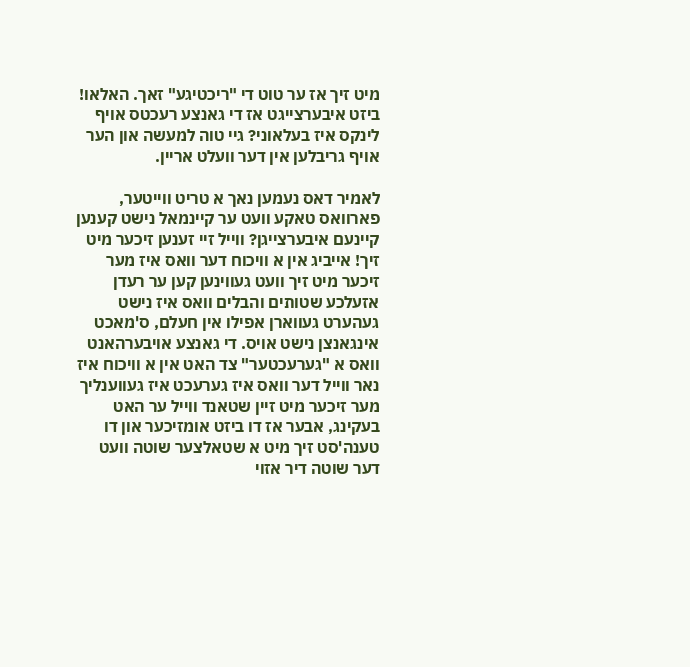מיט זיך אז ער טוט די "ריכטיגע" זאך. האלאו! ביזט איבערצייגט אז די גאנצע רעכטס אויף לינקס איז בעלאוני? גיי טוה למעשה און הער אויף גריבלען אין דער וועלט אריין.

לאמיר דאס נעמען נאך א טריט ווייטער, פארוואס טאקע וועט ער קיינמאל נישט קענען קיינעם איבערצייגן? ווייל זיי זענען זיכער מיט זיך! אייביג אין א וויכוח דער וואס איז מער זיכער מיט זיך וועט געווינען קען ער רעדן אזעלכע שטותים והבלים וואס איז נישט געהערט געווארן אפילו אין חעלם, ס'מאכט אינגאנצן נישט אויס. די גאנצע אויבערהאנט וואס א "גערעכטער" צד האט אין א וויכוח איז נאר ווייל דער וואס איז גערעכט איז געווענליך מער זיכער מיט זיין שטאנד ווייל ער האט בעקינג, אבער אז דו ביזט אומזיכער און דו טענה'סט זיך מיט א שטאלצער שוטה וועט דער שוטה דיר אזוי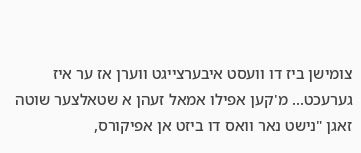צומישן ביז דו וועסט איבערצייגט ווערן אז ער איז גערעכט... מ'קען אפילו אמאל זעהן א שטאלצער שוטה זאגן "נישט נאר וואס דו ביזט אן אפיקורס,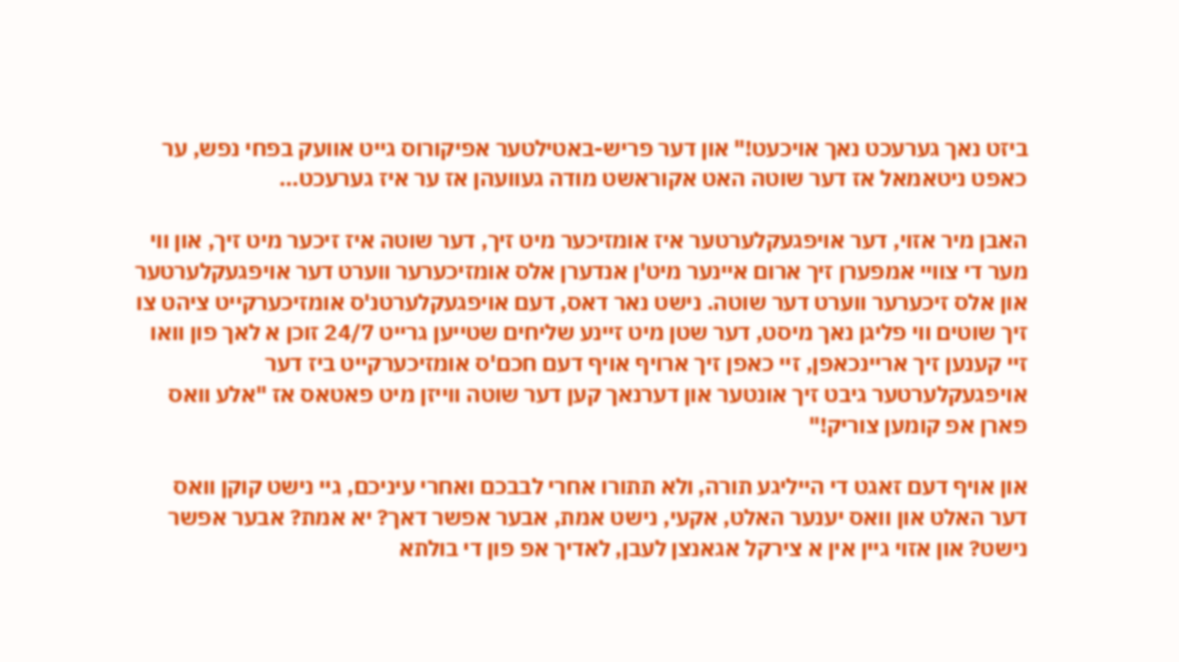ביזט נאך גערעכט נאך אויכעט!" און דער פריש-באטילטער אפיקורוס גייט אוועק בפחי נפש, ער כאפט ניטאמאל אז דער שוטה האט אקוראשט מודה געוועהן אז ער איז גערעכט…

האבן מיר אזוי, דער אויפגעקלערטער איז אומזיכער מיט זיך, דער שוטה איז זיכער מיט זיך, און ווי מער די צוויי אמפערן זיך ארום איינער מיט'ן אנדערן אלס אומזיכערער ווערט דער אויפגעקלערטער און אלס זיכערער ווערט דער שוטה. נישט נאר דאס, דעם אויפגעקלערטנ'ס אומזיכערקייט ציהט צו זיך שוטים ווי פליגן נאך מיסט, דער שטן מיט זיינע שליחים שטייען גרייט 24/7 זוכן א לאך פון וואו זיי קענען זיך אריינכאפן, זיי כאפן זיך ארויף אויף דעם חכם'ס אומזיכערקייט ביז דער אויפגעקלערטער גיבט זיך אונטער און דערנאך קען דער שוטה ווייזן מיט פאטאס אז "אלע וואס פארן אפ קומען צוריק!"

און אויף דעם זאגט די הייליגע תורה, ולא תתורו אחרי לבבכם ואחרי עיניכם, גיי נישט קוקן וואס דער האלט און וואס יענער האלט, אקעי, נישט אמת, אבער אפשר דאך? יא אמת? אבער אפשר נישט? און אזוי גיין אין א צירקל אגאנצן לעבן, לאדיך אפ פון די בולתא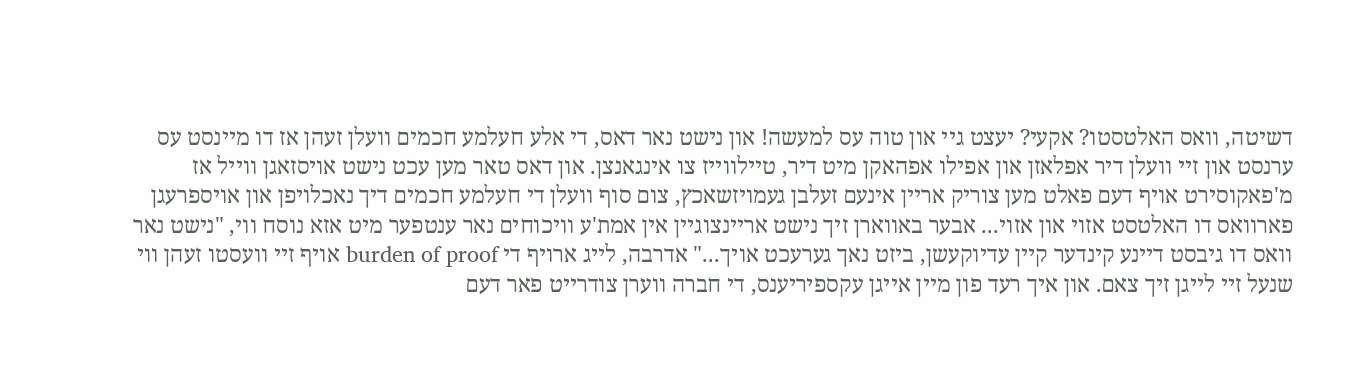דשיטה, וואס האלטסטו? אקעי? יעצט גיי און טוה עס למעשה! און נישט נאר דאס, די אלע חעלמע חכמים וועלן זעהן אז דו מיינסט עס ערנסט און זיי וועלן דיר אפלאזן און אפילו אפהאקן מיט דיר, טיילווייז צו אינגאנצן. און דאס טאר מען עכט נישט אויסזאגן ווייל אז מ'פאקוסירט אויף דעם פאלט מען צוריק אריין אינעם זעלבן געמויזשאכץ, צום סוף וועלן די חעלמע חכמים דיך נאכלויפן און אויספרעגן פארוואס דו האלטסט אזוי און אזוי... אבער באווארן זיך נישט אריינצוגיין אין אמת'ע וויכוחים נאר ענטפער מיט אזא נוסח ווי, "נישט נאר וואס דו גיבסט דיינע קינדער קיין עדיוקעשן, ביזט נאך גערעכט אויך..." אדרבה, לייג ארויף די burden of proof אויף זיי וועסטו זעהן ווי שנעל זיי לייגן זיך צאם. און איך רעד פון מיין אייגן עקספיריענס, די חברה ווערן צודרייט פאר דעם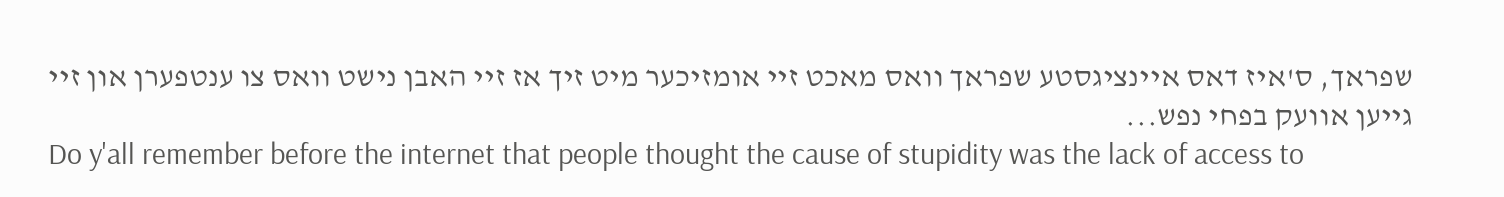שפראך, ס'איז דאס איינציגסטע שפראך וואס מאכט זיי אומזיכער מיט זיך אז זיי האבן נישט וואס צו ענטפערן און זיי גייען אוועק בפחי נפש...
Do y'all remember before the internet that people thought the cause of stupidity was the lack of access to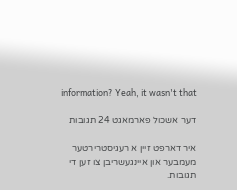information? Yeah, it wasn't that

דער אשכול פארמאגט 24 תגובות

איר דארפט זיין א רעגיסטרירטער מעמבער און איינגעשריבן צו זען די תגובות.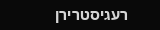רעגיסטרירן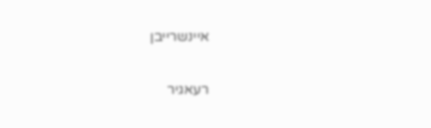איינשרייבן

רעאגיר